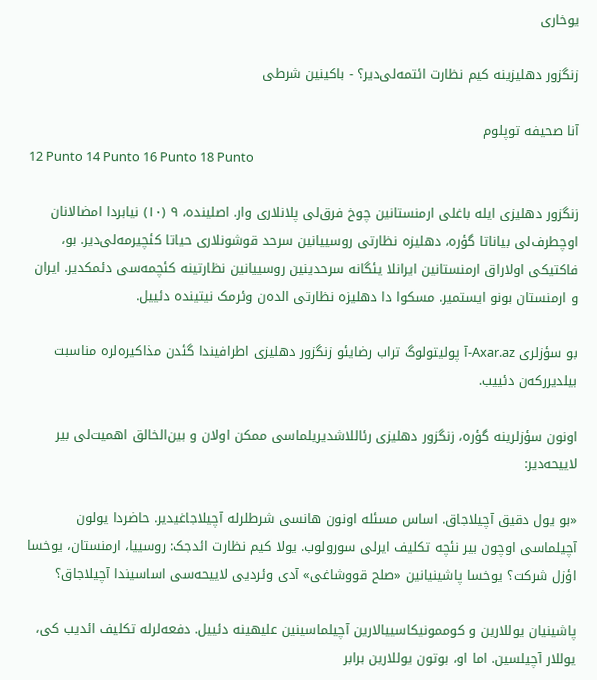یوخاری

زنگزور دهلیزینه کیم نظارت ائتمه‌لی‌دیر؟ - باکینین شرطی

آنا صحیفه توپلوم
12 Punto 14 Punto 16 Punto 18 Punto

زنگزور دهلیزی ایله باغلی ارمنستانین چوخ فرق‌لی پلانلاری وار. اصلینده، ۹ (۱۰) نیابردا امضالانان اوچطرف‌لی بیاناتا گؤره، دهلیزه نظارتی روسییانین سرحد قوشونلاری حیاتا کئچیرمه‌لی‌دیر. بو، فاکتیکی اولاراق ارمنستانین ایرانلا یئگانه سرحدینین روسییانین نظارتینه کئچمه‌سی دئمکدیر. ایران و ارمنستان بونو ایستمیر. مسکوا دا دهلیزه نظارتی الده‌ن وئرمک نیتینده دئییل.

بو سؤزلری Axar.az-آ پولیتولوگ تراب رضایئو زنگزور دهلیزی اطرافیندا گئدن مذاکیره‌لره مناسبت بیلدیررکه‌ن دئییب.

اونون سؤزلرینه گؤره، زنگزور دهلیزی رئاللاشدیریلماسی ممکن اولان و بین‌الخالق اهمیت‌لی بیر لاییحه‌دیر:

«بو یول دقیق آچیلاجاق. اساس مسئله اونون هانسی شرطلرله آچیلاجاغیدیر. حاضردا یولون آچیلماسی اوچون بیر نئچه تکلیف ایر‌لی سورولوب. یولا کیم نظارت ائد‌جک: روسییا، ارمنستان، یوخسا اؤزل شرکت؟ یوخسا پاشینیانین «صلح قووشاغی» آدی وئردیی لاییحه‌سی اساسیندا آچیلاجاق؟

پاشینیان یوللارین و کوممونیکاسییالارین آچیلماسینین علیهینه دئییل. دفعه‌لرله تکلیف ائدیب کی، یوللار آچیلسین. اما او، بوتون یوللارین برابر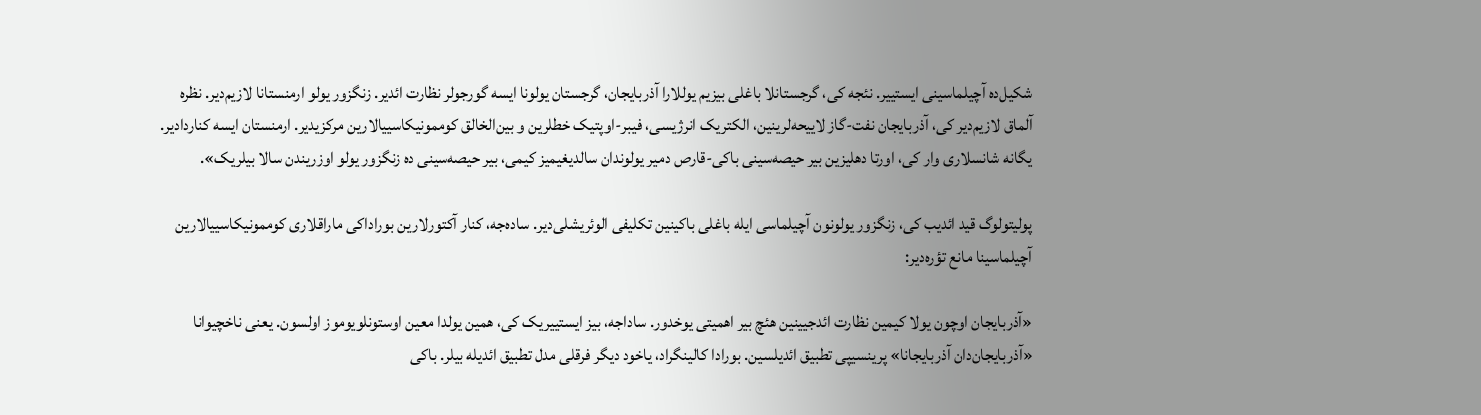شکیل‌ده آچیلماسینی ایستییر. نئجه کی، گرجستانلا باغلی بیزیم یوللارا آذربایجان، گرجستان یولونا ایسه گورجولر نظارت ائدیر. زنگزور یولو ارمنستانا لازیم‌دیر. نظره آلماق لازیم‌دیر کی، آذربایجان نفت-گاز لاییحه‌لرینین، الکتریک انرژیسی، فیبر-اوپتیک خطلرین و بین‌الخالق کوممونیکاسییالارین مرکزیدیر. ارمنستان ایسه کناردادیر. یگانه شانسلاری وار کی، اورتا دهلیزین بیر حیصه‌سینی باکی-قارص دمیر یولوندان سالدیغیمیز کیمی، بیر حیصه‌سینی ده زنگزور یولو اوزریندن سالا بیلریک».

پولیتولوگ قید ائدیب کی، زنگزور یولونون آچیلماسی ایله باغلی باکینین تکلیفی الوئریشلی‌دیر. ساده‌جه، کنار آکتورلارین بوراداکی ماراقلاری کوممونیکاسییالارین آچیلماسینا مانع تؤره‌دیر:

«آذربایجان اوچون یولا کیمین نظارت ائدجیینین هئچ بیر اهمیتی یوخدور. ساداجه، بیز ایستییریک کی، همین یولدا معین اوستونلویوموز اولسون. یعنی ناخچیوانا «آذربایجان‌دان آذربایجانا» پرینسیپی تطبیق ائدیلسین. بورادا کالینگراد، یاخود دیگر فرقلی مدل تطبیق ائدیله بیلر. باکی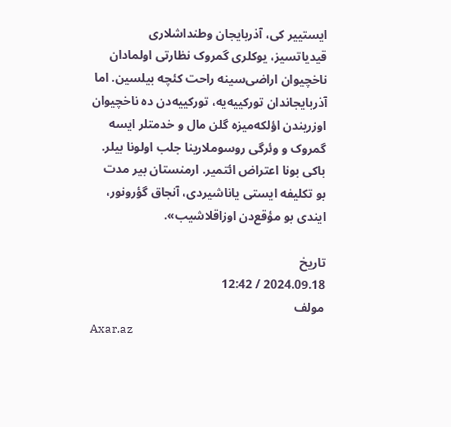ایستییر کی، آذربایجان وطنداشلاری قیدیاتسیز، یوکلری گمروک نظارتی اولمادان ناخچیوان اراضی‌سینه راحت کئچه بیلسین. اما آذربایجاندان تورکییه‌یه، تورکییه‌دن ده ناخچیوان اوزریندن اؤلکه‌میزه گلن مال و خدمتلر ایسه گمروک و وئرگی روسوملارینا جلب اولونا بیلر. باکی بونا اعتراض ائتمیر. ارمنستان بیر مدت بو تکلیفه ایستی یاناشیردی، آنجاق گؤرونور، ایندی بو مؤقع‌دن اوزاقلاشیب».

تاریخ
2024.09.18 / 12:42
مولف
Axar.az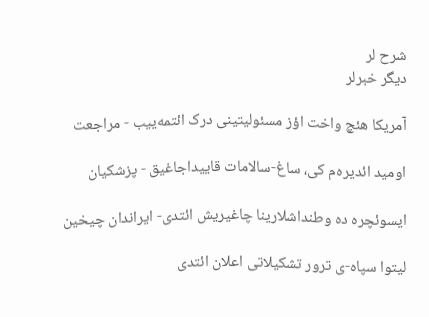شرح لر
دیگر خبرلر

آمریکا هئچ واخت اؤز مسئولیتینی درک ائتمه‌ییب - مراجعت

اومید ائدیره‌م کی، ساغ-سالامات قاییداجاغیق - پزشکیان

ایسوئچره ده وطنداشلارینا چاغیریش ائتدی- ایراندان چیخین

لیتوا سپاه-ی ترور تشکیلاتی اعلان ائتدی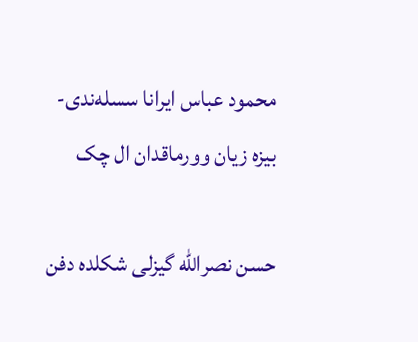محمود عباس ایرانا سسله‌ندی- بیزه زیان وورماقدان ال چک

حسن نصرالله گیزلی شکلده دفن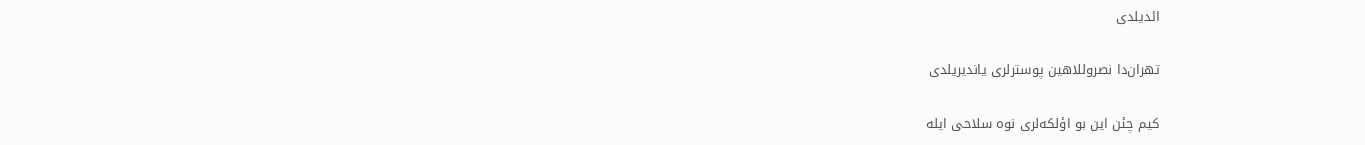ائدیلدی

تهران‌دا نصروللاهین پوسترلری یاندیریلدی

کیم چئن این بو اؤلکه‌لری نوه سلاحی ایله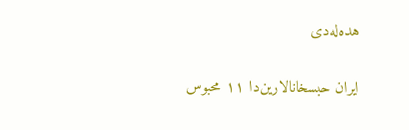هده‌له‌دی

ایران حبسخانالارین‌دا ۱۱ محبوس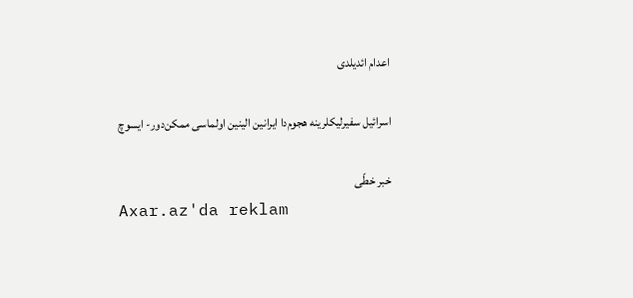اعدام ائدیلدی

اسرائیل سفیرلیکلرینه هجوم‌دا ایرانین الینین اولماسی ممکن‌دور- ایسوچ

خبر خطّی
Axar.az'da reklam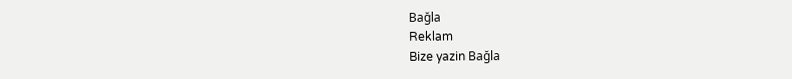Bağla
Reklam
Bize yazin Bağla